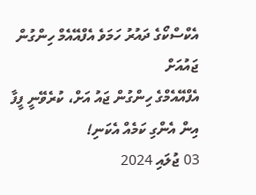އެކްސްކޯގެ ދައުރު ހަމަވެ އެފްއޭއެމް ހިންގުން ޖައުއަށް
އެފްއޭއެމްގެ ހިންގުން ޖައު އަށް، ކުރެވޭނީ ފީފާ އިން އެންގި ކަމެއް އެކަނި!
03 ޖުލައި 2024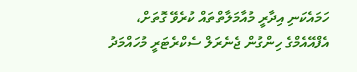ހަމައެކަނި އިދާރީ މުއާމަލާތްތައް ކުރެވޭ ގޮތަށް، އެފްއޭއެމްގެ ހިންގުން ޖެނެރަލް ސެކްރެޓަރީ މުހައްމަދު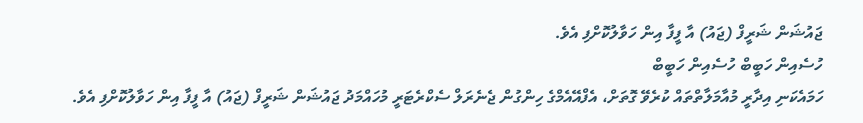ޖައުޝަން ޝަރީފް (ޖައު) އާ ފީފާ އިން ހަވާލުކޮށްފި އެވެ.
ހުސެއިން ހަބީބް ހުސެއިން ހަބީބް
ހަމައެކަނި އިދާރީ މުއާމަލާތްތައް ކުރެވޭ ގޮތަށް، އެފްއޭއެމްގެ ހިންގުން ޖެނެރަލް ސެކްރެޓަރީ މުހައްމަދު ޖައުޝަން ޝަރީފް (ޖައު) އާ ފީފާ އިން ހަވާލުކޮށްފި އެވެ.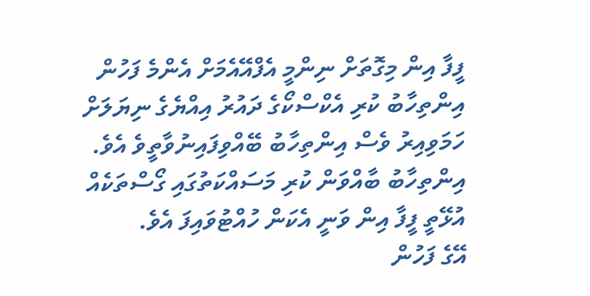ފީފާ އިން މިގޮތަށް ނިންމީ އެފްއޭއެމަށް އެންމެ ފަހުން އިންތިހާބު ކުރި އެކްސްކޯގެ ދައުރު އިއްޔެގެ ނިޔަލަށް ހަމަވިއިރު ވެސް އިންތިހާބު ބޭއްވިފައިނުވާތީވެ އެވެ. އިންތިހާބު ބާއްވަން ކުރި މަސައްކަތުގައި ގޯސްތަކެއް އުޅޭތީ ފީފާ އިން ވަނީ އެކަން ހުއްޓުވައިފަ އެވެ.
އޭގެ ފަހުން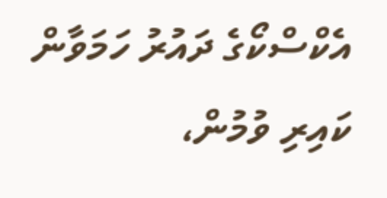އެކްސްކޯގެ ދައުރު ހަމަވާން ކައިރި ވުމުން،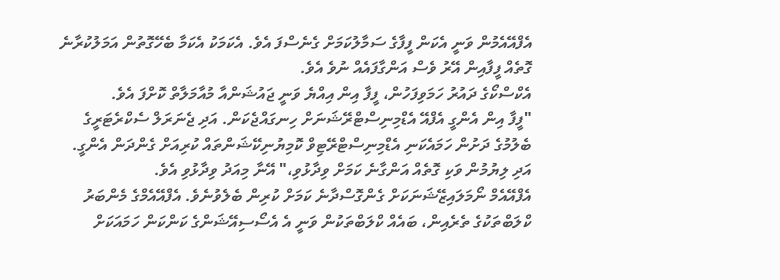އެފްއޭއެމުން ވަނީ އެކަން ފީފާގެ ސަމާލުކަމަށް ގެނެސްފަ އެވެ. އެކަމަކު އެކަމާ ބެހޭގޮތުން އަމަލުކުރާނެ ގޮތެއް ފީފާއިން އޭރު ވެސް އަންގާފައެއް ނުވެ އެވެ.
އެކްސްކޯގެ ދައުރު ހަމަވިފަހުން، ފީފާ އިން އިއްޔެ ވަނީ ޖައުޝަންއާ މުއާމަލާތް ކޮށްފަ އެވެ.
"ފީފާ އިން އެންގީ އެފްއޭ އެޑްމިނިސްޓްރޭޝަނަށް ހިނގައްޖެކަން. އަދި ޖެނަރަލް ސެކްރެޓަރީގެ ބެލުމުގެ ދަށުން ހަމައެކަނި އެޑްމިނިސްޓްރޭޓިވް ކޮމިޔުނިކޭޝަންތައް ކުރިއަށް ގެންދަން އެންގީ. އަދި ލިޔުމުން ވަކި ގޮތެއް އަންގާނެ ކަމަށް ވިދާޅުވި،" އޭނާ މިއަދު ވިދާޅުވި އެވެ.
އެފްއޭއެމް ނޯމަލައިޒޭޝަނަކަށް ގެންގޮސްދާނެ ކަމަށް ކުރިން ބެލެވުނެވެ. އެފްއޭއެމްގެ މެންބަރު ކްލަބްތަކުގެ ތެރެއިން، ބައެއް ކްލަބްތަކުން ވަނީ އެ އެސޯސިއޭޝަންގެ ކަންކަން ހަމައަކަށް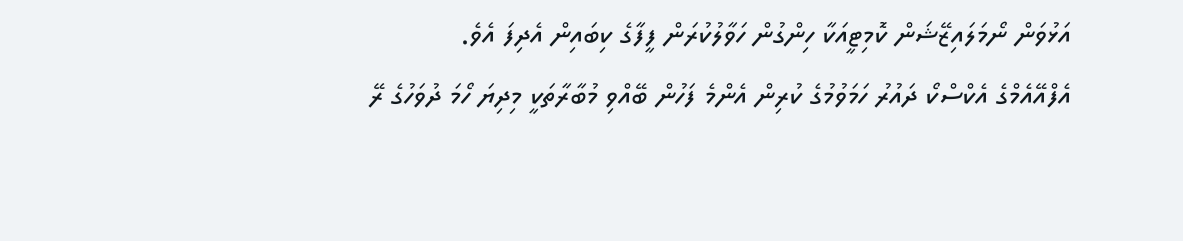އަޅުވަން ނޯމަލައިޒޭޝަން ކޮމިޓީއަކާ ހިންގުން ހަވާލުކުރަން ފީފާގެ ކިބައިން އެދިފަ އެވެ.
އެފްއޭއެމްގެ އެކްސްކޯ ދައުރު ހަމަވުމުގެ ކުރިން އެންމެ ފަހުން ބޭއްވި މުބާރާތަކީ މިދިޔަ ހޯމަ ދުވަހުގެ ރޭ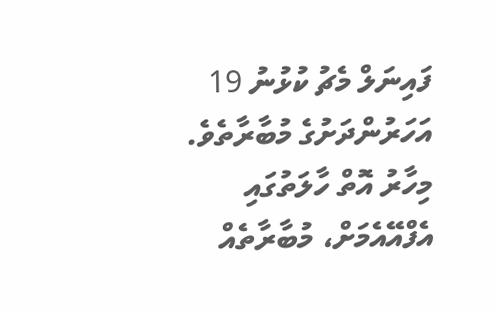ފައިނަލް މެޗު ކުޅުނު 19 އަހަރުންދަށުގެ މުބާރާތެވެ.
މިހާރު އޮތް ހާލަތުގައި އެފްއޭއެމަށް، މުބާރާތެއް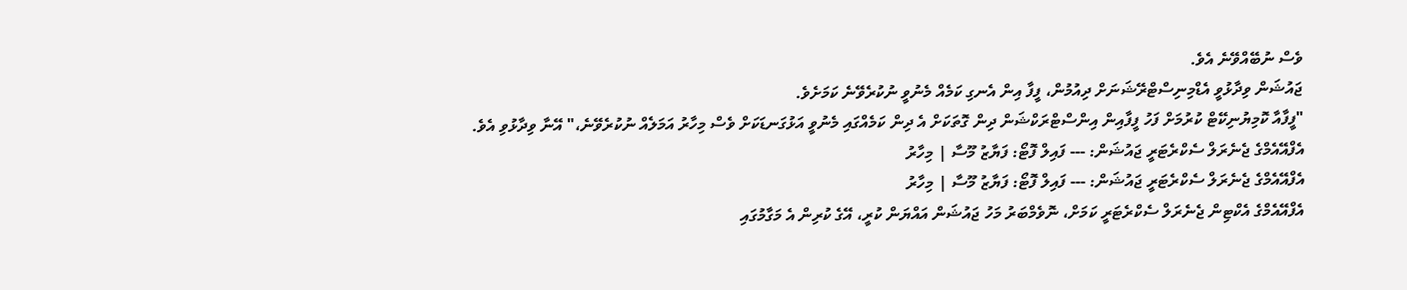ވެސް ނުބޭއްވޭނެ އެވެ.
ޖައުޝަން ވިދާޅުވީ އެޑްމިނިސްޓްރޭޝަނަށް ދިއުމުން، ފީފާ އިން އެނގި ކަމެއް މެނުވީ ނުކުރެވޭނެ ކަމަށެވެ.
"ފީފާއާ ކޮމިޔުނިކޭޓް ކުރުމަށް ފަހު ފީފާއިން އިންސްޓްރަކްޝަން ދިން ގޮތަކަށް އެ ދިން ކަމެއްގައި މެނުވީ އަޅުގަނޑަކަށް ވެސް މިހާރު އަމަލެއް ނުކުރެވޭނެ،" އޭނާ ވިދާޅުވި އެވެ.
އެފްއޭއެމްގެ ޖެނެރަލް ސެކްރެޓަރީ ޖައުޝަން: --- ފައިލް ފޮޓޯ: ފަޔާޒު މޫސާ | މިހާރު
އެފްއޭއެމްގެ ޖެނެރަލް ސެކްރެޓަރީ ޖައުޝަން: --- ފައިލް ފޮޓޯ: ފަޔާޒު މޫސާ | މިހާރު
އެފްއޭއެމްގެ އެކްޓިން ޖެނެރަލް ސެކްރެޓަރީ ކަމަށް، ނޮވެމްބަރު މަހު ޖައުޝަން އައްޔަން ކުރީ، އޭގެ ކުރިން އެ މަގާމުގައި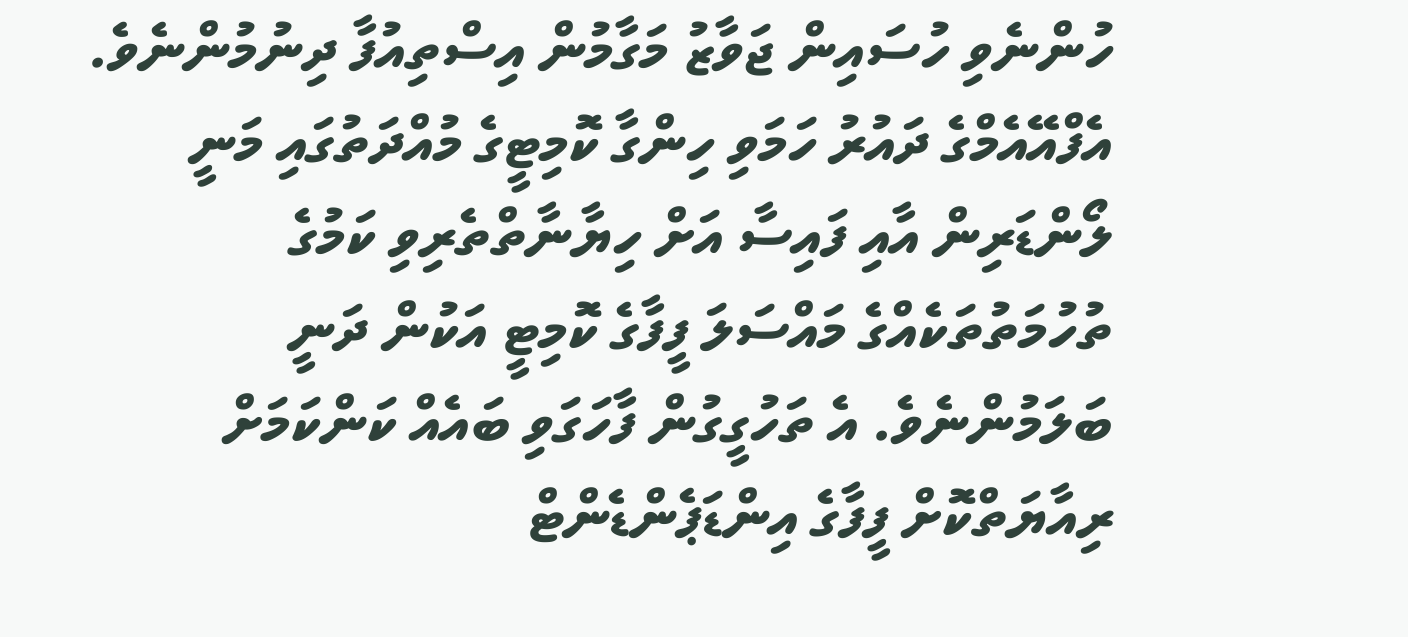ހުންނެވި ހުސައިން ޖަވާޒު މަގާމުން އިސްތިއުފާ ދިނުމުންނެވެ.
އެފްއޭއެމްގެ ދައުރު ހަމަވި ހިންގާ ކޮމިޓީގެ މުއްދަތުގައި މަނީ ލޯންޑަރިން އާއި ފައިސާ އަށް ހިޔާނާތްތެރިވި ކަމުގެ ތުހުމަތުތަކެއްގެ މައްސަލަ ފީފާގެ ކޮމިޓީ އަކުން ދަނީ ބަލަމުންނެވެ. އެ ތަހުގީގުން ފާހަގަވި ބައެއް ކަންކަމަށް ރިއާޔަތްކޮށް ފީފާގެ އިންޑަޕެންޑެންޓް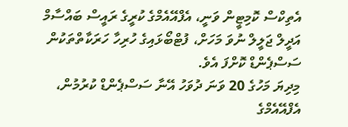އެތިކްސް ކޮމިޓީން ވަނީ، އެފްއޭއެމްގެ ކުރީގެ ރައީސް ބައްސާމް އަދީލް ޖަލީލް ނުވަ މަހަށް، ފުޓްބޯޅައިގެ ހުރިހާ ހަރަކާތްތަކުން ސަސްޕެންޑް ކޮށްފަ އެވެ.
މިދިޔަ މަހުގެ 20 ވަނަ ދުވަހު އޭނާ ސަސްޕެންޑް ކުރުމުން، އެފްއޭއެމްގެ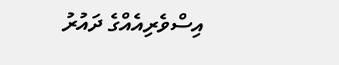އިސްވެރިއެއްގެ ދައުރު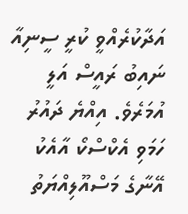އަދާކުރެއްވީ ކުރީ ސީނިއާ ނައިބު ރައީސް އަލީ އުމަރެވެ. އިއްޔެ ދައުރު ހަމަވި އެކްސްކޯ އާއެކު އޭނާގެ މަސްއޫލިއްޔަތު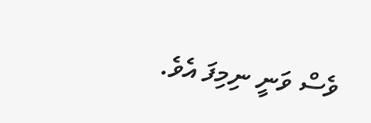ވެސް ވަނީ ނިމިފަ އެވެ.